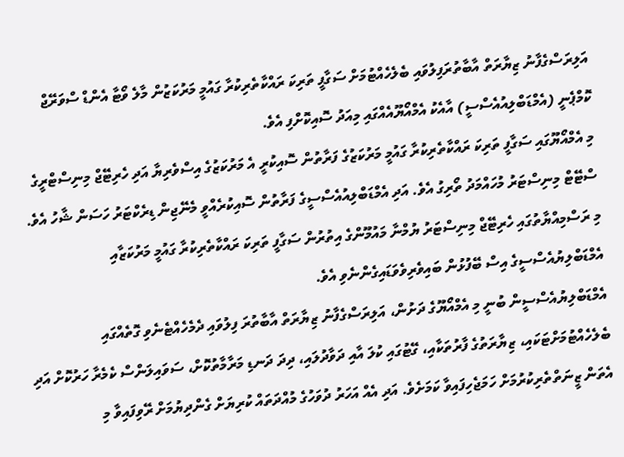އަލިރަސްގެފާނު ޒިޔާރަތް އާބާތުރަފިލުވައި ބެލެހެއްޓުމަށް ސަގާފީ ތަރިކަ ރައްކާތެރިކުރާ ގައުމީ މަރުކަޒުން މާލެ ވޯޓާ އެންޑް ސްވަރޭޖް ކޮމްޕެނީ (އެމްޑަބްލިއުއެސްސީ) އާއެކު އެމްއޯޔޫއެއްގައި މިއަދު ސޮއިކޮށްފި އެވެ.
މި އެމްއޯޔޫގައި ސަގާފީ ތަރިކަ ރައްކާތެރިކުރާ ގައުމީ މަރުކަޒުގެ ފަރާތުން ސޮއިކުރީ އެ މަރުކަޒުގެ އިސްވެރިޔާ އަދި ހެރިޓޭޖް މިނިސްޓްރީގެ ސްޓޭޓް މިނިސްޓަރު މުހައްމަދު ތޯރިގު އެވެ. އަދި އެމްޑަބްލިއުއެސްސީގެ ފަރާތުން ސޮއިކުރެއްވީ މެނޭޖިން ޑިރެކްޓަރު ހަސަން ޝާހު އެވެ.
މި ރަސްމިއްޔާތުގައި ހެރިޓޭޖް މިނިސްޓަރު ޔުމްނާ މައުމޫންގެ އިތުރުން ސަގާފީ ތަރިކަ ރައްކާތެރިކުރާ ގައުމީ މަރުކަޒާއި އެމްޑަބްލިޔުއެސްސީގެ އިސް ބޭފުޅުން ބައިވެރިވެވަޑައިގެންނެވި އެވެ.
އެމްޑަބްލިޔުއެސްސީން ބުނީ މި އެމްއޯޔޫގެ ދަށުން، އަލިރަސްގެފާނު ޒިޔާރަތް އާބާތުރަ ފިލުވައި ދެމެހެއްޓެނެވި ގޮތެއްގައި ބެލެހެއްޓުމަށްޓަކައި، ޒިޔާރަތުގެ ފާރުތަކާއި، ގޭޓުގައި ކުލަ އާއި ދަވާދުލައި، ދިދަ ދަނޑި މަރާމާތުކޮށް، ސަވައިލަންސް ކެމެރާ ހަރުކޮށް އަދި އެތަން ޒީނަތްތެރިކުރުމަށް ހަމަޖެހިފައިވާ ކަމަށެވެ. އަދި އެއް އަހަރު ދުވަހުގެ މުއްދަތައް ކުރިޔަށް ގެންދިޔުމަށް ރޭވިފައިވާ މި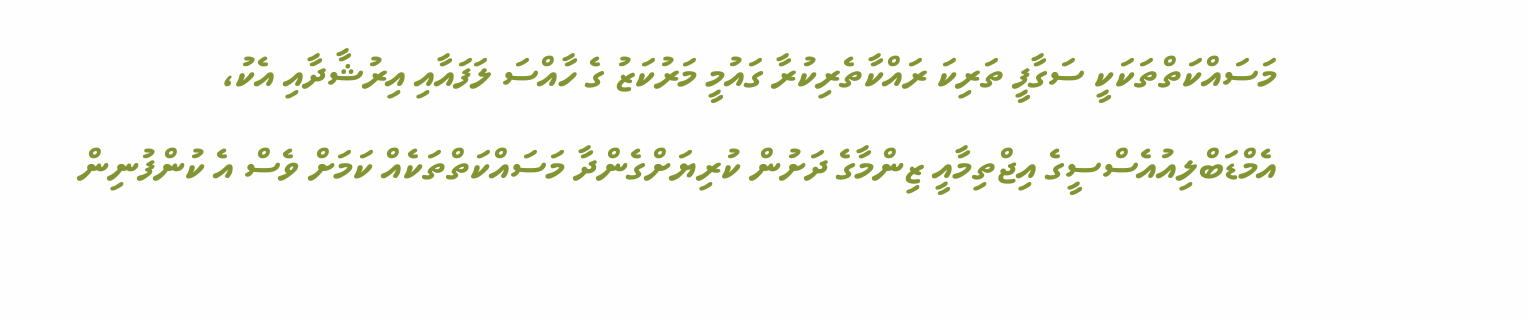މަސައްކަތްތަކަކީ ސަގާފީ ތަރިކަ ރައްކާތެރިކުރާ ގައުމީ މަރުކަޒު ގެ ހާއްސަ ލަފައާއި އިރުޝާދާއި އެކު، އެމްޑަބްލިއުއެސްސީގެ އިޖްތިމާއީ ޒިންމާގެ ދަށުން ކުރިޔަށްގެންދާ މަސައްކަތްތަކެއް ކަމަށް ވެސް އެ ކުންފުނިން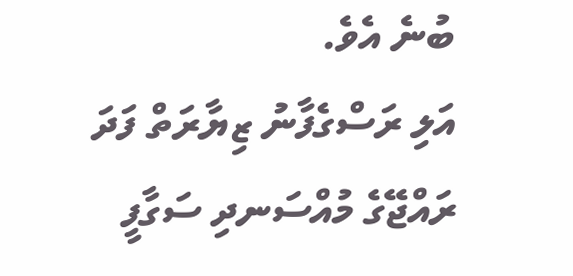ބުނެ އެވެ.
އަލި ރަސްގެފާނު ޒިޔާރަތް ފަދަ ރައްޖޭގެ މުއްސަނދި ސަގާފީ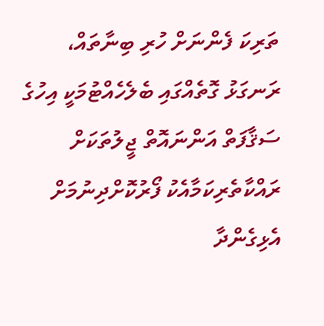ތަރިކަ ފެންނަށް ހުރި ބިނާތައް، ރަނގަޅު ގޮތެއްގައި ބެލެހެއްޓުމަކީ އިހުގެ ސަޤާފަތް އަންނައޮތް ޖީލުތަކަށް ރައްކާތެރިކަމާއެކު ފޯރުކޮށްދިނުމަށް އެޅިގެންދާ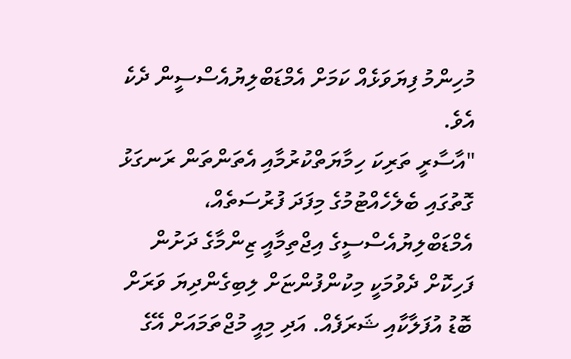މުހިންމު ފިޔަވަޅެއް ކަމަށް އެމްޑަބްލިޔުއެސްސީން ދެކެ އެވެ.
"އާސާރީ ތަރިކަ ހިމާޔަތްކުރުމާއި އެތަންތަން ރަނގަޅު ގޮތުގައި ބެލެހެއްޓުމުގެ މިފަދަ ފުރުސަތެއް، އެމްޑަބްލިޔުއެސްސީގެ އިޖްތިމާއީ ޒިންމާގެ ދަށުން ފަހިކޮށް ދެވުމަކީ މިކުންފުންޏަށް ލިބިގެންދިޔަ ވަރަށް ބޮޑު އުފަލާކާއި ޝަރަފެއް. އަދި މިއީ މުޖްތަމައަށް އޭގެ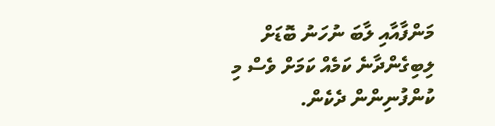މަންފާއާއި ލާބަ ނުހަނު ބޮޑަށް ލިބިގެންދާނެ ކަމެއް ކަމަށް ވެސް މި ކުންފުނިންން ދެކެން.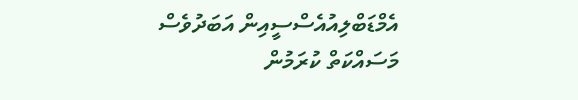އެމްޑަބްލިއުއެސްސީއިން އަބަދުވެސް މަސައްކަތް ކުރަމުން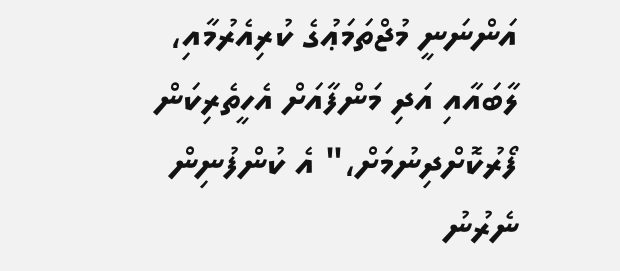އަންނަނީ މުޖްތަމަޢުގެ ކުރިއެރުމާއި، ލާބައާއި އަދި މަންފާއަށް އެހީތެރިކަން ފޯރުކޮށްދިނުމަށް،" އެ ކުންފުނިން ނެރުނު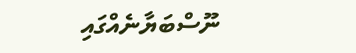ނޫސްބަޔާނެއްގައި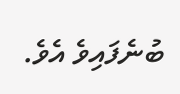ބުނެފައިވެ އެވެ.